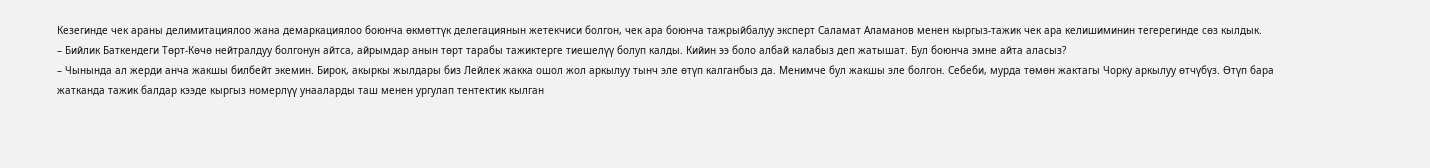Кезегинде чек араны делимитациялоо жана демаркациялоо боюнча өкмөттүк делегациянын жетекчиси болгон, чек ара боюнча тажрыйбалуу эксперт Саламат Аламанов менен кыргыз-тажик чек ара келишиминин тегерегинде сөз кылдык.
– Бийлик Баткендеги Төрт-Көчө нейтралдуу болгонун айтса, айрымдар анын төрт тарабы тажиктерге тиешелүү болуп калды. Кийин ээ боло албай калабыз деп жатышат. Бул боюнча эмне айта аласыз?
– Чынында ал жерди анча жакшы билбейт экемин. Бирок, акыркы жылдары биз Лейлек жакка ошол жол аркылуу тынч эле өтүп калганбыз да. Менимче бул жакшы эле болгон. Себеби, мурда төмөн жактагы Чорку аркылуу өтчүбүз. Өтүп бара жатканда тажик балдар кээде кыргыз номерлүү унааларды таш менен ургулап тентектик кылган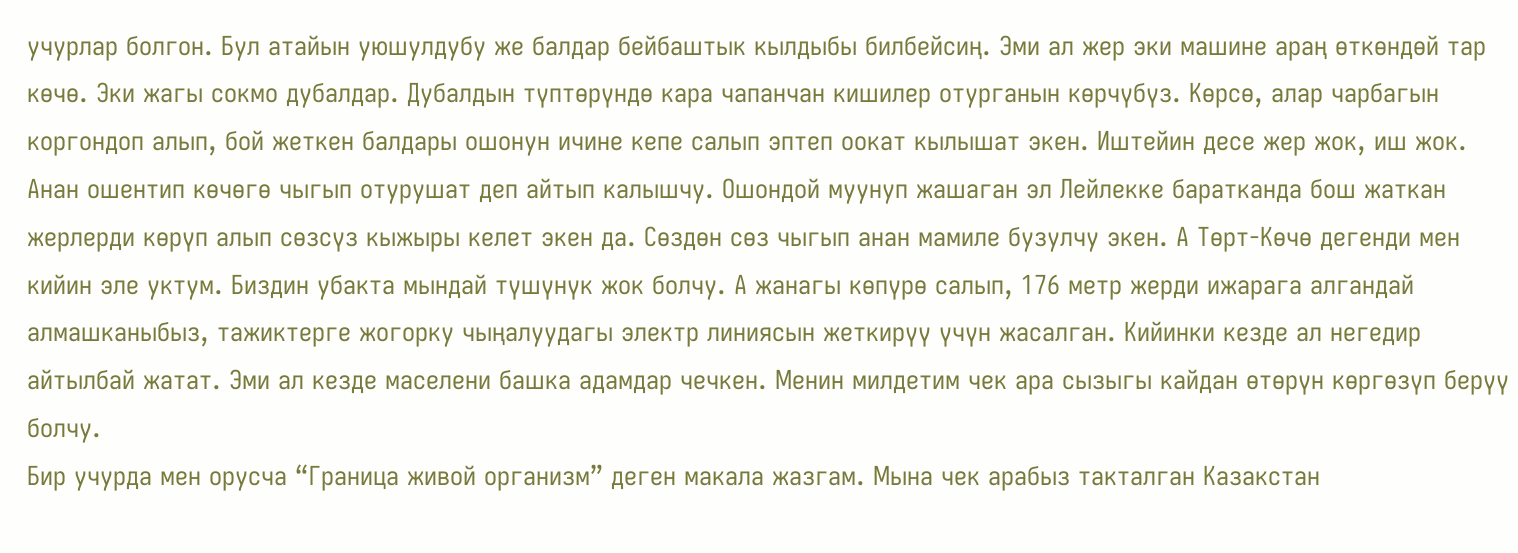учурлар болгон. Бул атайын уюшулдубу же балдар бейбаштык кылдыбы билбейсиң. Эми ал жер эки машине араң өткөндөй тар көчө. Эки жагы сокмо дубалдар. Дубалдын түптөрүндө кара чапанчан кишилер отурганын көрчүбүз. Көрсө, алар чарбагын коргондоп алып, бой жеткен балдары ошонун ичине кепе салып эптеп оокат кылышат экен. Иштейин десе жер жок, иш жок. Анан ошентип көчөгө чыгып отурушат деп айтып калышчу. Ошондой муунуп жашаган эл Лейлекке баратканда бош жаткан жерлерди көрүп алып сөзсүз кыжыры келет экен да. Сөздөн сөз чыгып анан мамиле бузулчу экен. А Төрт-Көчө дегенди мен кийин эле уктум. Биздин убакта мындай түшүнүк жок болчу. А жанагы көпүрө салып, 176 метр жерди ижарага алгандай алмашканыбыз, тажиктерге жогорку чыңалуудагы электр линиясын жеткирүү үчүн жасалган. Кийинки кезде ал негедир айтылбай жатат. Эми ал кезде маселени башка адамдар чечкен. Менин милдетим чек ара сызыгы кайдан өтөрүн көргөзүп берүү болчу.
Бир учурда мен орусча “Граница живой организм” деген макала жазгам. Мына чек арабыз такталган Казакстан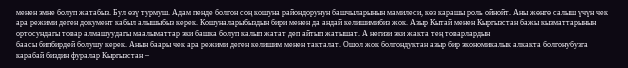менен эмне болуп жатабыз. Бул өзү турмуш. Адам пенде болгон соң кошуна райондорунун башчыларынын мамилеси, көз карашы роль ойнойт. Аны жөнгө салыш үчүн чек ара режими деген документ кабыл алышыбыз керек. Кошуналарыбыздын бири менен да андай келишимибиз жок. Азыр Кытай менен Кыргызстан бажы кызматтарынын ортосундагы товар алмашуудагы маалыматтар эки башка болуп калып жатат деп айтып жатышат. А негизи эки жакта тең товарлардын
баасы бипбирдей болушу керек. Анын баары чек ара режими деген келишим менен такталат. Ошол жок болгондуктан азыр бир экономикалык алкакта болгонубузга карабай биздин фуралар Кыргызстан –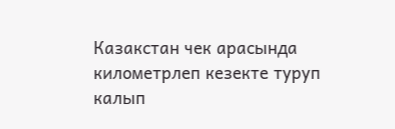Казакстан чек арасында километрлеп кезекте туруп калып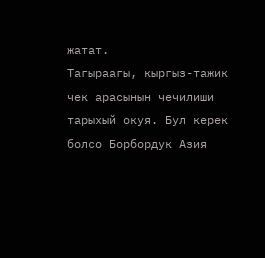жатат.
Тагыраагы, кыргыз-тажик чек арасынын чечилиши тарыхый окуя. Бул керек болсо Борбордук Азия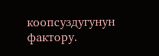коопсуздугунун фактору.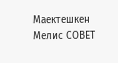Маектешкен Мелис СОВЕТ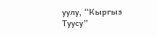уулу, “Кыргыз Туусу”